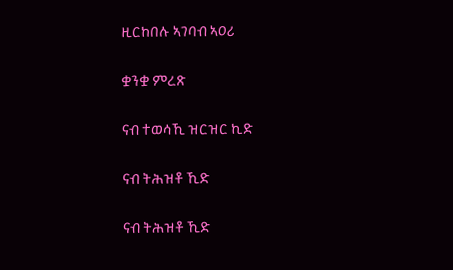ዚርከበሉ ኣገባብ ኣዐሪ

ቋንቋ ምረጽ

ናብ ተወሳኺ ዝርዝር ኪድ

ናብ ትሕዝቶ ኺድ

ናብ ትሕዝቶ ኺድ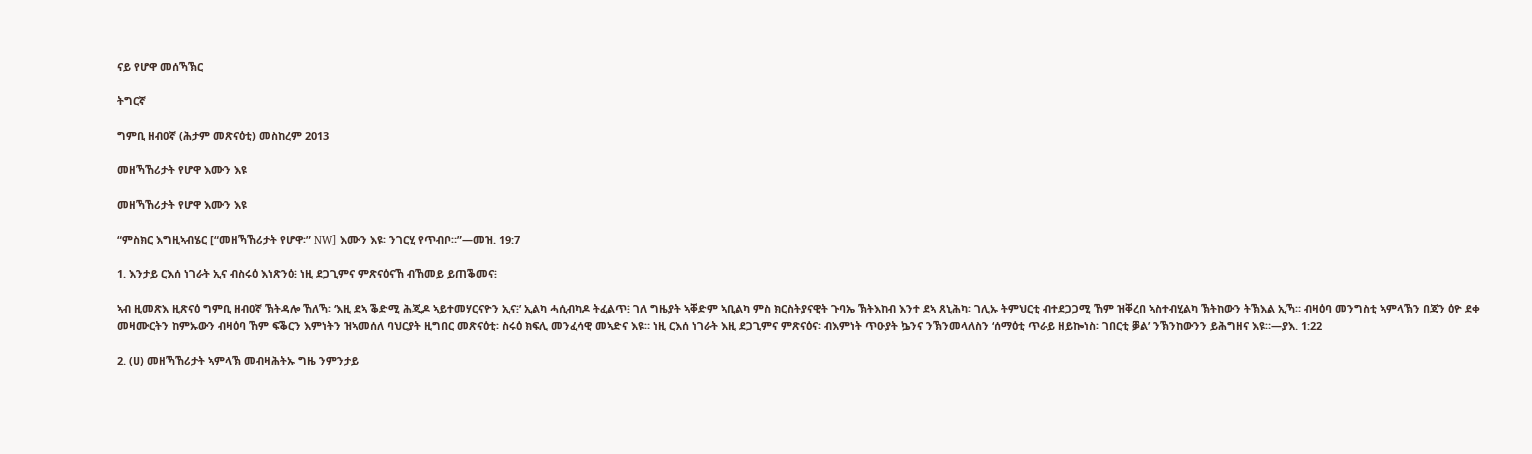ናይ የሆዋ መሰኻኽር

ትግርኛ

ግምቢ ዘብዐኛ (ሕታም መጽናዕቲ) መስከረም 2013

መዘኻኸሪታት የሆዋ እሙን እዩ

መዘኻኸሪታት የሆዋ እሙን እዩ

“ምስክር እግዚኣብሄር [“መዘኻኸሪታት የሆዋ፡” NW] እሙን እዩ፡ ንገርሂ የጥብቦ።”—መዝ. 19:7

1. እንታይ ርእሰ ነገራት ኢና ብስሩዕ እነጽንዕ፧ ነዚ ደጋጊምና ምጽናዕናኸ ብኸመይ ይጠቕመና፧

ኣብ ዚመጽእ ዚጽናዕ ግምቢ ዘብዐኛ ኽትዳሎ ኸለኻ፡ ‘እዚ ደኣ ቕድሚ ሕጂዶ ኣይተመሃርናዮን ኢና፧’ ኢልካ ሓሲብካዶ ትፈልጥ፧ ገለ ግዜያት ኣቐድም ኣቢልካ ምስ ክርስትያናዊት ጉባኤ ኽትእከብ እንተ ደኣ ጸኒሕካ፡ ገሊኡ ትምህርቲ ብተደጋጋሚ ኸም ዝቐረበ ኣስተብሂልካ ኽትከውን ትኽእል ኢኻ። ብዛዕባ መንግስቲ ኣምላኽን በጃን ዕዮ ደቀ መዛሙርትን ከምኡውን ብዛዕባ ኸም ፍቕርን እምነትን ዝኣመሰለ ባህርያት ዚግበር መጽናዕቲ፡ ስሩዕ ክፍሊ መንፈሳዊ መኣድና እዩ። ነዚ ርእሰ ነገራት እዚ ደጋጊምና ምጽናዕና፡ ብእምነት ጥዑያት ኴንና ንኽንመላለስን ‘ሰማዕቲ ጥራይ ዘይኰነስ፡ ገበርቲ ቓል’ ንኽንከውንን ይሕግዘና እዩ።—ያእ. 1:22

2. (ሀ) መዘኻኸሪታት ኣምላኽ መብዛሕትኡ ግዜ ንምንታይ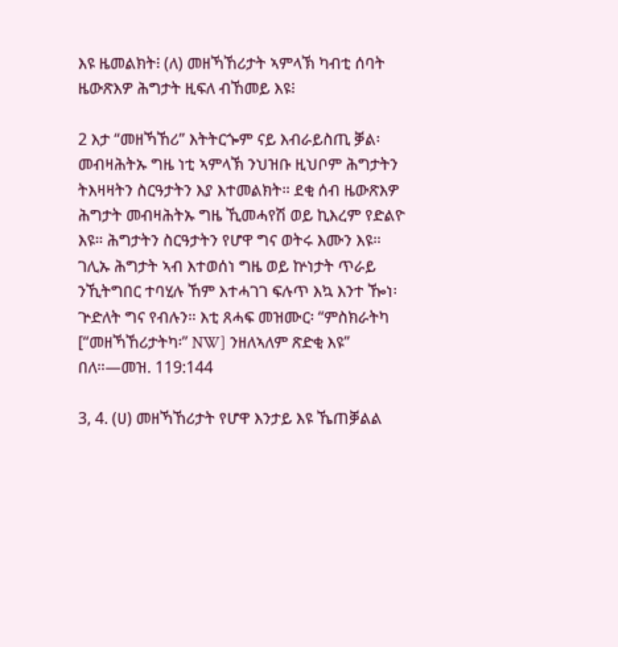እዩ ዜመልክት፧ (ለ) መዘኻኸሪታት ኣምላኽ ካብቲ ሰባት ዜውጽእዎ ሕግታት ዚፍለ ብኸመይ እዩ፧

2 እታ “መዘኻኸሪ” እትትርጐም ናይ እብራይስጢ ቓል፡ መብዛሕትኡ ግዜ ነቲ ኣምላኽ ንህዝቡ ዚህቦም ሕግታትን ትእዛዛትን ስርዓታትን እያ እተመልክት። ደቂ ሰብ ዜውጽእዎ ሕግታት መብዛሕትኡ ግዜ ኺመሓየሽ ወይ ኪእረም የድልዮ እዩ። ሕግታትን ስርዓታትን የሆዋ ግና ወትሩ እሙን እዩ። ገሊኡ ሕግታት ኣብ እተወሰነ ግዜ ወይ ኵነታት ጥራይ ንኺትግበር ተባሂሉ ኸም እተሓገገ ፍሉጥ እኳ እንተ ዀነ፡ ጕድለት ግና የብሉን። እቲ ጸሓፍ መዝሙር፡ “ምስክራትካ [“መዘኻኸሪታትካ፡” NW] ንዘለኣለም ጽድቂ እዩ” በለ።—መዝ. 119:144

3, 4. (ሀ) መዘኻኸሪታት የሆዋ እንታይ እዩ ኼጠቓልል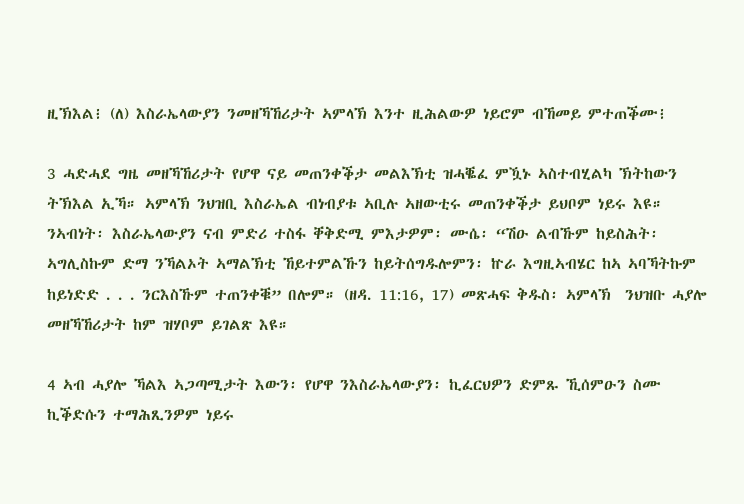ዚኽእል፧ (ለ) እስራኤላውያን ንመዘኻኸሪታት ኣምላኽ እንተ ዚሕልውዎ ነይሮም ብኸመይ ምተጠቕሙ፧

3 ሓድሓደ ግዜ መዘኻኸሪታት የሆዋ ናይ መጠንቀቕታ መልእኽቲ ዝሓቘፈ ምዃኑ ኣስተብሂልካ ኽትከውን ትኽእል ኢኻ። ኣምላኽ ንህዝቢ እስራኤል ብነብያቱ ኣቢሉ ኣዘውቲሩ መጠንቀቕታ ይህቦም ነይሩ እዩ። ንኣብነት፡ እስራኤላውያን ናብ ምድሪ ተስፋ ቐቅድሚ ምእታዎም፡ ሙሴ፡ “ሽዑ ልብኹም ከይስሕት፡ ኣግሊስኩም ድማ ንኻልኦት ኣማልኽቲ ኸይተምልኹን ከይትሰግዱሎምን፡ ኵራ እግዚኣብሄር ከኣ ኣባኻትኩም ከይነድድ . . . ንርእስኹም ተጠንቀቑ” በሎም። (ዘዳ. 11:16, 17) መጽሓፍ ቅዱስ፡ ኣምላኽ  ንህዝቡ ሓያሎ መዘኻኸሪታት ከም ዝሃቦም ይገልጽ እዩ።

4 ኣብ ሓያሎ ኻልእ ኣጋጣሚታት እውን፡ የሆዋ ንእስራኤላውያን፡ ኪፈርህዎን ድምጹ ኺሰምዑን ስሙ ኪቕድሱን ተማሕጺንዎም ነይሩ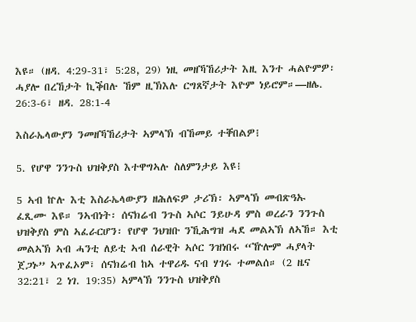እዩ። (ዘዳ. 4:29-31፣ 5:28, 29) ነዚ መዘኻኸሪታት እዚ እንተ ሓልዮምዎ፡ ሓያሎ በረኸታት ኪቕበሉ ኸም ዚኽእሉ ርግጸኛታት እዮም ነይሮም።—ዘሌ. 26:3-6፣ ዘዳ. 28:1-4

እስራኤላውያን ንመዘኻኸሪታት ኣምላኽ ብኸመይ ተቐበልዎ፧

5. የሆዋ ንንጉስ ህዝቅያስ እተዋግኣሉ ስለምንታይ እዩ፧

5 ኣብ ኵሉ እቲ እስራኤላውያን ዘሕለፍዎ ታሪኽ፡ ኣምላኽ መብጽዓኡ ፈጺሙ እዩ። ንኣብነት፡ ሰናክሬብ ንጉስ ኣሶር ንይሁዳ ምስ ወረራን ንንጉስ ህዝቅያስ ምስ ኣፈራርሆን፡ የሆዋ ንህዝቡ ንኺሕግዝ ሓደ መልኣኽ ለኣኸ። እቲ መልኣኽ ኣብ ሓንቲ ለይቲ ኣብ ሰራዊት ኣሶር ንዝነበሩ “ዅሎም ሓያላት ጀጋኑ” ኣጥፈኦም፣ ሰናክሬብ ከኣ ተዋሪዱ ናብ ሃገሩ ተመልሰ። (2 ዜና 32:21፣ 2 ነገ. 19:35) ኣምላኽ ንንጉስ ህዝቅያስ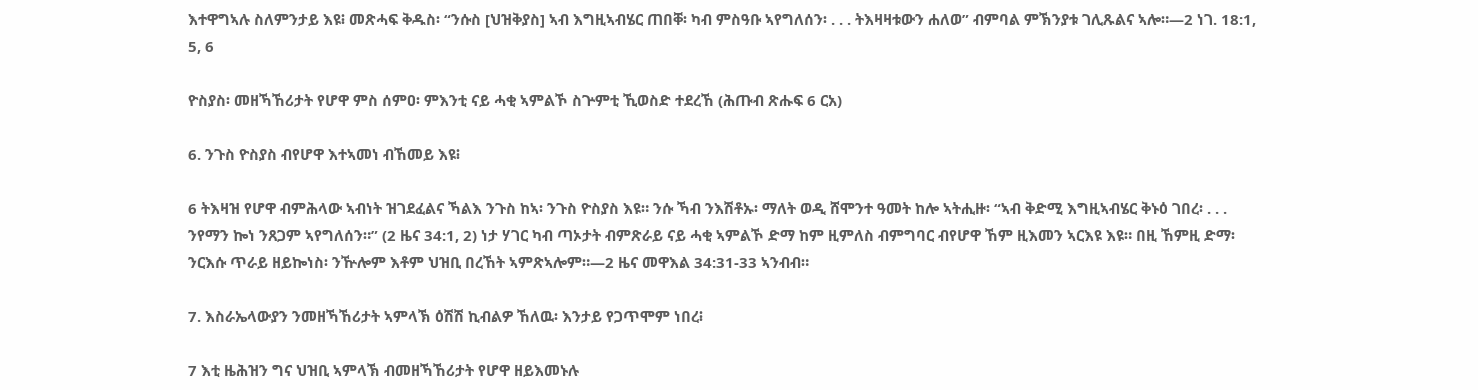እተዋግኣሉ ስለምንታይ እዩ፧ መጽሓፍ ቅዱስ፡ “ንሱስ [ህዝቅያስ] ኣብ እግዚኣብሄር ጠበቐ፡ ካብ ምስዓቡ ኣየግለሰን፡ . . . ትእዛዛቱውን ሐለወ” ብምባል ምኽንያቱ ገሊጹልና ኣሎ።—2 ነገ. 18:1, 5, 6

ዮስያስ፡ መዘኻኸሪታት የሆዋ ምስ ሰምዐ፡ ምእንቲ ናይ ሓቂ ኣምልኾ ስጕምቲ ኺወስድ ተደረኸ (ሕጡብ ጽሑፍ 6 ርአ)

6. ንጉስ ዮስያስ ብየሆዋ እተኣመነ ብኸመይ እዩ፧

6 ትእዛዝ የሆዋ ብምሕላው ኣብነት ዝገደፈልና ኻልእ ንጉስ ከኣ፡ ንጉስ ዮስያስ እዩ። ንሱ ኻብ ንእሽቶኡ፡ ማለት ወዲ ሸሞንተ ዓመት ከሎ ኣትሒዙ፡ “ኣብ ቅድሚ እግዚኣብሄር ቅኑዕ ገበረ፡ . . . ንየማን ኰነ ንጸጋም ኣየግለሰን።” (2 ዜና 34:1, 2) ነታ ሃገር ካብ ጣኦታት ብምጽራይ ናይ ሓቂ ኣምልኾ ድማ ከም ዚምለስ ብምግባር ብየሆዋ ኸም ዚእመን ኣርእዩ እዩ። በዚ ኸምዚ ድማ፡ ንርእሱ ጥራይ ዘይኰነስ፡ ንዅሎም እቶም ህዝቢ በረኸት ኣምጽኣሎም።—2 ዜና መዋእል 34:31-33 ኣንብብ።

7. እስራኤላውያን ንመዘኻኸሪታት ኣምላኽ ዕሽሽ ኪብልዎ ኸለዉ፡ እንታይ የጋጥሞም ነበረ፧

7 እቲ ዜሕዝን ግና ህዝቢ ኣምላኽ ብመዘኻኸሪታት የሆዋ ዘይእመኑሉ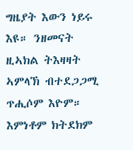ግዜያት እውን ነይሩ እዩ። ንዘመናት ዚኣክል ትእዛዛት ኣምላኽ ብተደጋጋሚ ጥሒሶም እዮም። እምነቶም ክትደክም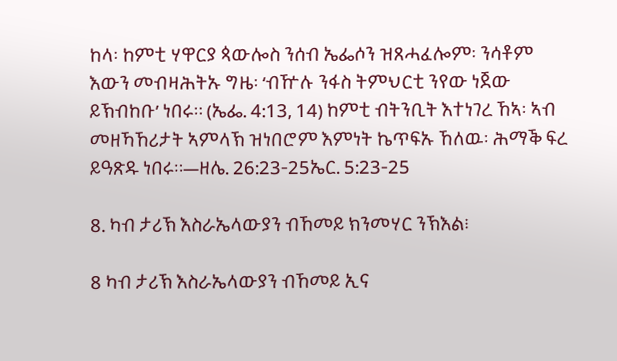ከላ፡ ከምቲ ሃዋርያ ጳውሎስ ንሰብ ኤፌሶን ዝጸሓፈሎም፡ ንሳቶም እውን መብዛሕትኡ ግዜ፡ ‘ብዅሉ ንፋስ ትምህርቲ ንየው ነጀው ይኽብከቡ’ ነበሩ። (ኤፌ. 4:13, 14) ከምቲ ብትንቢት እተነገረ ኸኣ፡ ኣብ መዘኻኸሪታት ኣምላኽ ዝነበሮም እምነት ኬጥፍኡ ኸለዉ፡ ሕማቕ ፍረ ይዓጽዱ ነበሩ።—ዘሌ. 26:23-25ኤር. 5:23-25

8. ካብ ታሪኽ እስራኤላውያን ብኸመይ ክንመሃር ንኽእል፧

8 ካብ ታሪኽ እስራኤላውያን ብኸመይ ኢና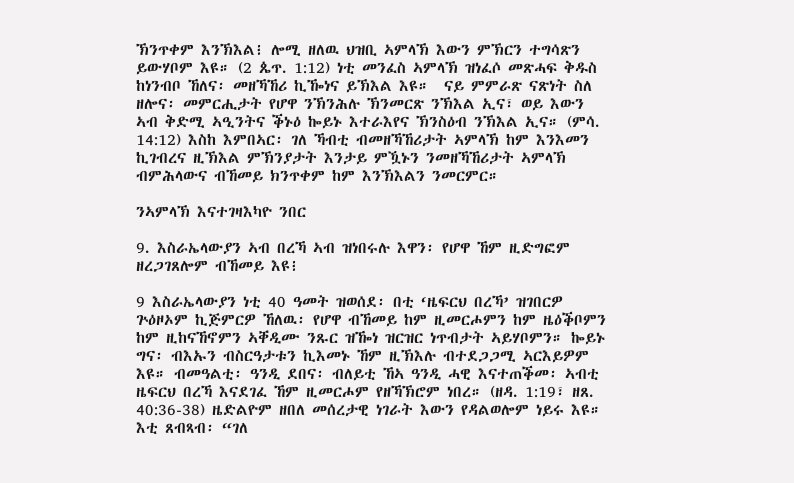ኽንጥቀም እንኽእል፧ ሎሚ ዘለዉ ህዝቢ ኣምላኽ እውን ምኽርን ተግሳጽን ይውሃቦም እዩ። (2 ጴጥ. 1:12) ነቲ መንፈስ ኣምላኽ ዝነፈሶ መጽሓፍ ቅዱስ ከነንብቦ ኸለና፡ መዘኻኸሪ ኪዀነና ይኽእል እዩ።  ናይ ምምራጽ ናጽነት ስለ ዘሎና፡ መምርሒታት የሆዋ ንኽንሕሉ ኽንመርጽ ንኽእል ኢና፣ ወይ እውን ኣብ ቅድሚ ኣዒንትና ቕኑዕ ኰይኑ እተራእየና ኽንስዕብ ንኽእል ኢና። (ምሳ. 14:12) እስከ እምበኣር፡ ገለ ኻብቲ ብመዘኻኸሪታት ኣምላኽ ከም እንእመን ኪገብረና ዚኽእል ምኽንያታት እንታይ ምዃኑን ንመዘኻኸሪታት ኣምላኽ ብምሕላውና ብኸመይ ክንጥቀም ከም እንኽእልን ንመርምር።

ንኣምላኽ እናተገዛእካዮ ንበር

9. እስራኤላውያን ኣብ በረኻ ኣብ ዝነበሩሉ እዋን፡ የሆዋ ኸም ዚድግፎም ዘረጋገጸሎም ብኸመይ እዩ፧

9 እስራኤላውያን ነቲ 40 ዓመት ዝወሰደ፡ በቲ ‘ዜፍርህ በረኻ’ ዝገበርዎ ጕዕዞኦም ኪጅምርዎ ኸለዉ፡ የሆዋ ብኸመይ ከም ዚመርሖምን ከም ዜዕቕቦምን ከም ዚከናኸኖምን ኣቐዲሙ ንጹር ዝዀነ ዝርዝር ነጥብታት ኣይሃቦምን። ኰይኑ ግና፡ ብእኡን ብስርዓታቱን ኪእመኑ ኸም ዚኽእሉ ብተደጋጋሚ ኣርእይዎም እዩ። ብመዓልቲ፡ ዓንዲ ደበና፡ ብለይቲ ኸኣ ዓንዲ ሓዊ እናተጠቕመ፡ ኣብቲ ዜፍርህ በረኻ እናደገፈ ኸም ዚመርሖም የዘኻኽሮም ነበረ። (ዘዳ. 1:19፣ ዘጸ. 40:36-38) ዜድልዮም ዘበለ መሰረታዊ ነገራት እውን የዳልወሎም ነይሩ እዩ። እቲ ጸብጻብ፡ “ገለ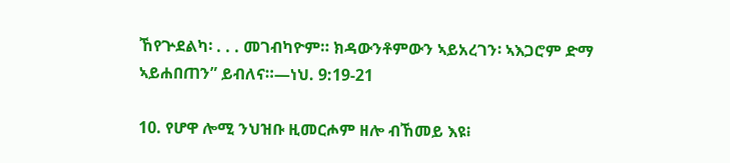ኸየጕደልካ፡ . . . መገብካዮም። ክዳውንቶምውን ኣይአረገን፡ ኣእጋሮም ድማ ኣይሐበጠን” ይብለና።—ነህ. 9:19-21

10. የሆዋ ሎሚ ንህዝቡ ዚመርሖም ዘሎ ብኸመይ እዩ፧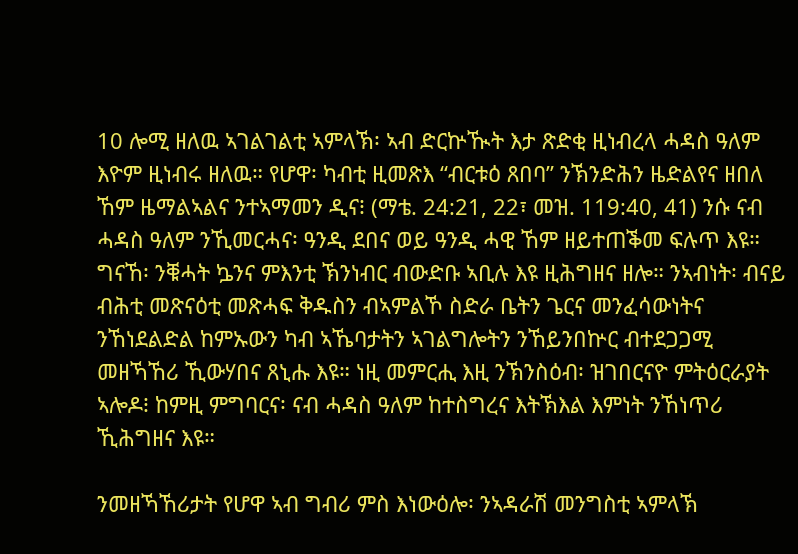10 ሎሚ ዘለዉ ኣገልገልቲ ኣምላኽ፡ ኣብ ድርኵዂት እታ ጽድቂ ዚነብረላ ሓዳስ ዓለም እዮም ዚነብሩ ዘለዉ። የሆዋ፡ ካብቲ ዚመጽእ “ብርቱዕ ጸበባ” ንኽንድሕን ዜድልየና ዘበለ ኸም ዜማልኣልና ንተኣማመን ዲና፧ (ማቴ. 24:21, 22፣ መዝ. 119:40, 41) ንሱ ናብ ሓዳስ ዓለም ንኺመርሓና፡ ዓንዲ ደበና ወይ ዓንዲ ሓዊ ኸም ዘይተጠቕመ ፍሉጥ እዩ። ግናኸ፡ ንቑሓት ኴንና ምእንቲ ኽንነብር ብውድቡ ኣቢሉ እዩ ዚሕግዘና ዘሎ። ንኣብነት፡ ብናይ ብሕቲ መጽናዕቲ መጽሓፍ ቅዱስን ብኣምልኾ ስድራ ቤትን ጌርና መንፈሳውነትና ንኸነደልድል ከምኡውን ካብ ኣኼባታትን ኣገልግሎትን ንኸይንበኵር ብተደጋጋሚ መዘኻኸሪ ኺውሃበና ጸኒሑ እዩ። ነዚ መምርሒ እዚ ንኽንስዕብ፡ ዝገበርናዮ ምትዕርራያት ኣሎዶ፧ ከምዚ ምግባርና፡ ናብ ሓዳስ ዓለም ከተስግረና እትኽእል እምነት ንኸነጥሪ ኺሕግዘና እዩ።

ንመዘኻኸሪታት የሆዋ ኣብ ግብሪ ምስ እነውዕሎ፡ ንኣዳራሽ መንግስቲ ኣምላኽ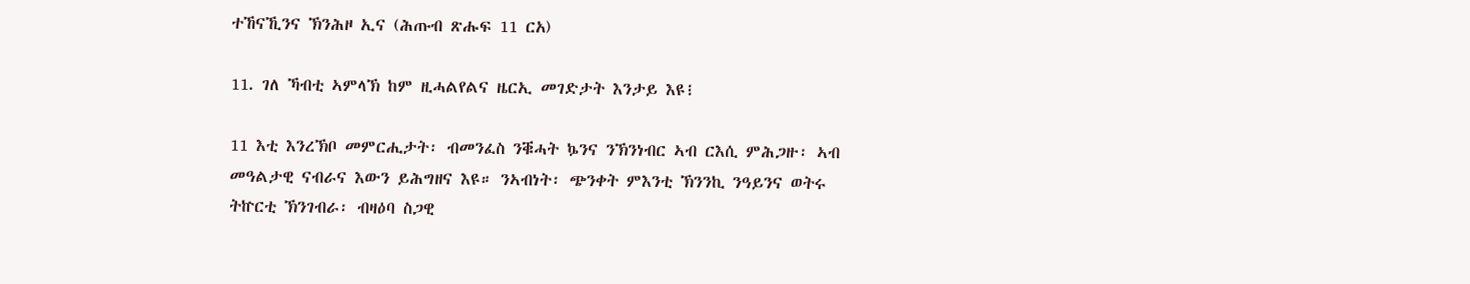ተኸናኺንና ኽንሕዞ ኢና (ሕጡብ ጽሑፍ 11 ርአ)

11. ገለ ኻብቲ ኣምላኽ ከም ዚሓልየልና ዜርኢ መገድታት እንታይ እዩ፧

11 እቲ እንረኽቦ መምርሒታት፡ ብመንፈስ ንቑሓት ኴንና ንኽንነብር ኣብ ርእሲ ምሕጋዙ፡ ኣብ መዓልታዊ ናብራና እውን ይሕግዘና እዩ። ንኣብነት፡ ጭንቀት ምእንቲ ኽንንኪ ንዓይንና ወትሩ ትኵርቲ ኽንገብራ፡ ብዛዕባ ስጋዊ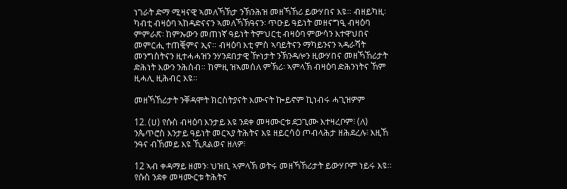ነገራት ድማ ሚዛናዊ ኣመለኻኽታ ንኽንሕዝ መዘኻኸሪ ይውሃበና እዩ። ብዘይካዚ፡ ካብቲ ብዛዕባ ኣከዳድናናን ኣመለኻኽዓናን፡ ጥዑይ ዓይነት መዘናግዒ ብዛዕባ ምምራጽ፡ ከምኡውን መጠነኛ ዓይነት ትምህርቲ ብዛዕባ ምውሳን እተዋህበና መምርሒ ተጠቒምና ኢና። ብዛዕባ እቲ ምስ ኣባይትናን ማካይንናን ኣዳራሻት መንግስትናን ዚተሓሓዝን ንሃንደበታዊ ዅነታት ንኽንዳሎን ዚውሃበና መዘኻኸሪታት ድሕነት እውን ንሕሰብ። ከምዚ ዝኣመሰለ ምኽሪ፡ ኣምላኽ ብዛዕባ ድሕንነትና ኸም ዚሓሊ ዚሕብር እዩ።

መዘኻኸሪታት ንቐዳሞት ክርስትያናት እሙናት ኰይኖም ኪነብሩ ሓጊዝዎም

12. (ሀ) የሱስ ብዛዕባ እንታይ እዩ ንደቀ መዛሙርቱ ደጋጊሙ እተዛረቦም፧ (ለ) ንጴጥሮስ እንታይ ዓይነት መርኣያ ትሕትና እዩ ዘይርሳዕ ጦብላሕታ ዘሕደረሉ፧ እዚኸ ንዓና ብኸመይ እዩ ኺጸልወና ዘለዎ፧

12 ኣብ ቀዳማይ ዘመን፡ ህዝቢ ኣምላኽ ወትሩ መዘኻኸሪታት ይውሃቦም ነይሩ እዩ። የሱስ ንደቀ መዛሙርቱ ትሕትና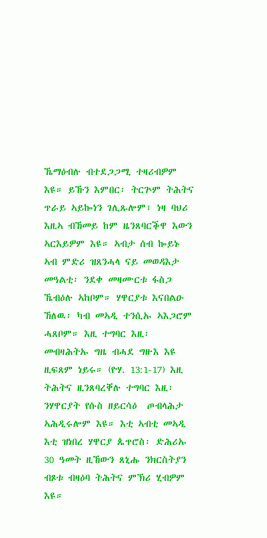ኼማዕብሉ ብተደጋጋሚ ተዛሪብዎም እዩ። ይኹን እምበር፡ ትርጕም ትሕትና ጥራይ ኣይኰነን ገሊጹሎም፣ ነዛ ባህሪ እዚኣ ብኸመይ ከም ዜንጸባርቕዋ እውን ኣርእይዎም እዩ። ኣብታ ሰብ ኰይኑ ኣብ ምድሪ ዝጸንሓላ ናይ መወዳእታ መዓልቲ፡ ንደቀ መዛሙርቱ ፋስጋ ኼብዕሉ ኣከቦም። ሃዋርያቱ እናበልዑ ኸለዉ፡ ካብ መኣዲ ተንሲኡ ኣእጋሮም ሓጸቦም። እዚ ተግባር እዚ፡ መብዛሕትኡ ግዜ ብሓደ ግዙእ እዩ ዚፍጸም ነይሩ። (ዮሃ. 13:1-17) እዚ ትሕትና ዚንጸባረቐሉ ተግባር እዚ፡ ንሃዋርያት የሱስ ዘይርሳዕ  ጦብላሕታ ኣሕዲሩሎም እዩ። እቲ ኣብቲ መኣዲ እቲ ዝነበረ ሃዋርያ ጴጥሮስ፡ ድሕሪኡ 30 ዓመት ዚኸውን ጸኒሑ ንክርስትያን ብጾቱ ብዛዕባ ትሕትና ምኽሪ ሂብዎም እዩ።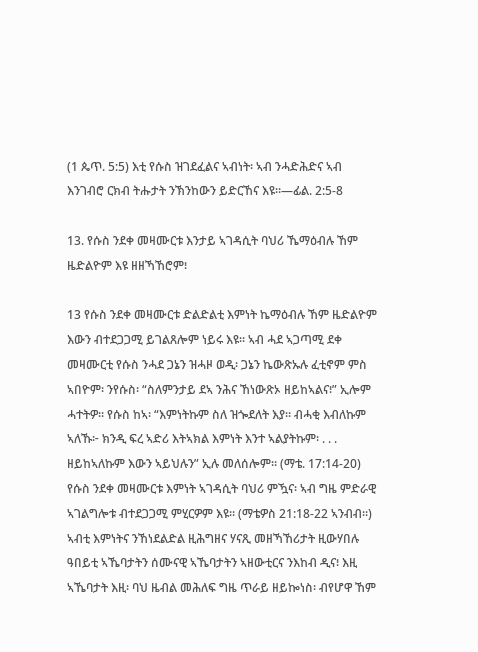(1 ጴጥ. 5:5) እቲ የሱስ ዝገደፈልና ኣብነት፡ ኣብ ንሓድሕድና ኣብ እንገብሮ ርክብ ትሑታት ንኽንከውን ይድርኸና እዩ።—ፊል. 2:5-8

13. የሱስ ንደቀ መዛሙርቱ እንታይ ኣገዳሲት ባህሪ ኼማዕብሉ ኸም ዜድልዮም እዩ ዘዘኻኸሮም፧

13 የሱስ ንደቀ መዛሙርቱ ድልድልቲ እምነት ኬማዕብሉ ኸም ዜድልዮም እውን ብተደጋጋሚ ይገልጸሎም ነይሩ እዩ። ኣብ ሓደ ኣጋጣሚ ደቀ መዛሙርቲ የሱስ ንሓደ ጋኔን ዝሓዞ ወዲ፡ ጋኔን ኬውጽኡሉ ፈቲኖም ምስ ኣበዮም፡ ንየሱስ፡ “ስለምንታይ ደኣ ንሕና ኸነውጽኦ ዘይከኣልና፧” ኢሎም ሓተትዎ። የሱስ ከኣ፡ “እምነትኩም ስለ ዝጐደለት እያ። ብሓቂ እብለኩም ኣለኹ፦ ክንዲ ፍረ ኣድሪ እትኣክል እምነት እንተ ኣልያትኩም፡ . . . ዘይከኣለኩም እውን ኣይህሉን” ኢሉ መለሰሎም። (ማቴ. 17:14-20) የሱስ ንደቀ መዛሙርቱ እምነት ኣገዳሲት ባህሪ ምዃና፡ ኣብ ግዜ ምድራዊ ኣገልግሎቱ ብተደጋጋሚ ምሂርዎም እዩ። (ማቴዎስ 21:18-22 ኣንብብ።) ኣብቲ እምነትና ንኸነደልድል ዚሕግዘና ሃናጺ መዘኻኸሪታት ዚውሃበሉ ዓበይቲ ኣኼባታትን ሰሙናዊ ኣኼባታትን ኣዘውቲርና ንእከብ ዲና፧ እዚ ኣኼባታት እዚ፡ ባህ ዜብል መሕለፍ ግዜ ጥራይ ዘይኰነስ፡ ብየሆዋ ኸም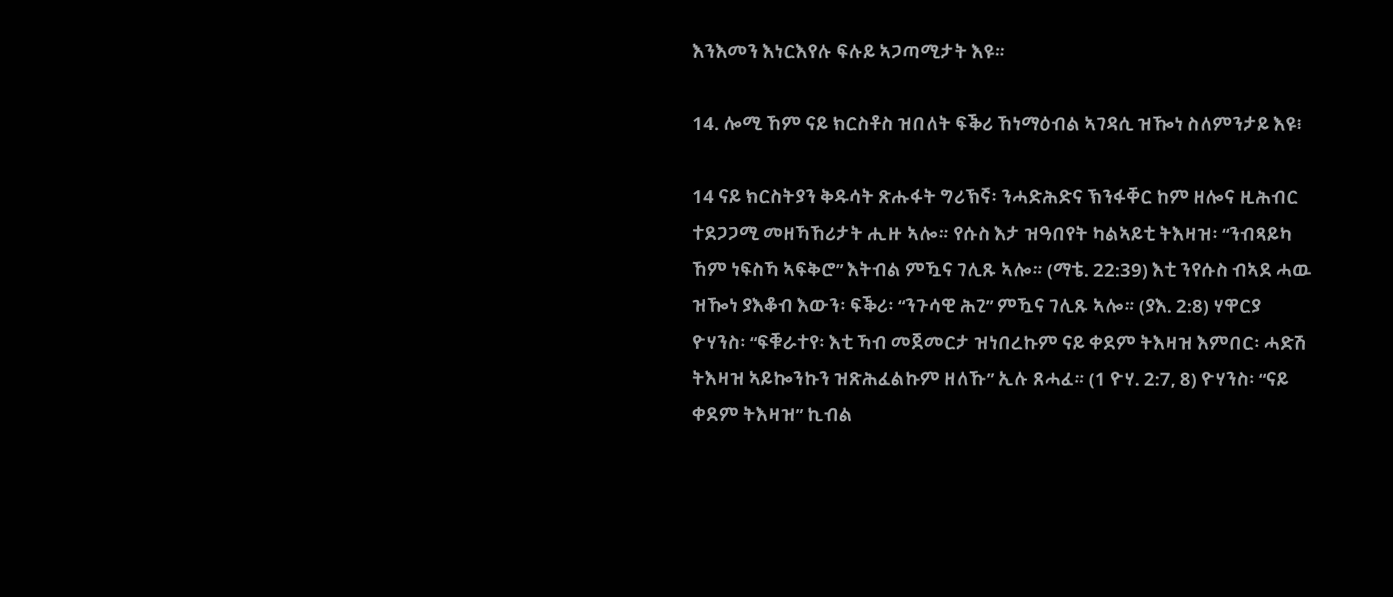እንእመን እነርእየሉ ፍሉይ ኣጋጣሚታት እዩ።

14. ሎሚ ኸም ናይ ክርስቶስ ዝበለት ፍቕሪ ኸነማዕብል ኣገዳሲ ዝዀነ ስለምንታይ እዩ፧

14 ናይ ክርስትያን ቅዱሳት ጽሑፋት ግሪኽኛ፡ ንሓድሕድና ኽንፋቐር ከም ዘሎና ዚሕብር ተደጋጋሚ መዘኻኸሪታት ሒዙ ኣሎ። የሱስ እታ ዝዓበየት ካልኣይቲ ትእዛዝ፡ “ንብጻይካ ኸም ነፍስኻ ኣፍቅሮ” እትብል ምዃና ገሊጹ ኣሎ። (ማቴ. 22:39) እቲ ንየሱስ ብኣደ ሓዉ ዝዀነ ያእቆብ እውን፡ ፍቕሪ፡ “ንጉሳዊ ሕጊ” ምዃና ገሊጹ ኣሎ። (ያእ. 2:8) ሃዋርያ ዮሃንስ፡ “ፍቑራተየ፡ እቲ ኻብ መጀመርታ ዝነበረኩም ናይ ቀደም ትእዛዝ እምበር፡ ሓድሽ ትእዛዝ ኣይኰንኩን ዝጽሕፈልኩም ዘለኹ” ኢሉ ጸሓፈ። (1 ዮሃ. 2:7, 8) ዮሃንስ፡ “ናይ ቀደም ትእዛዝ” ኪብል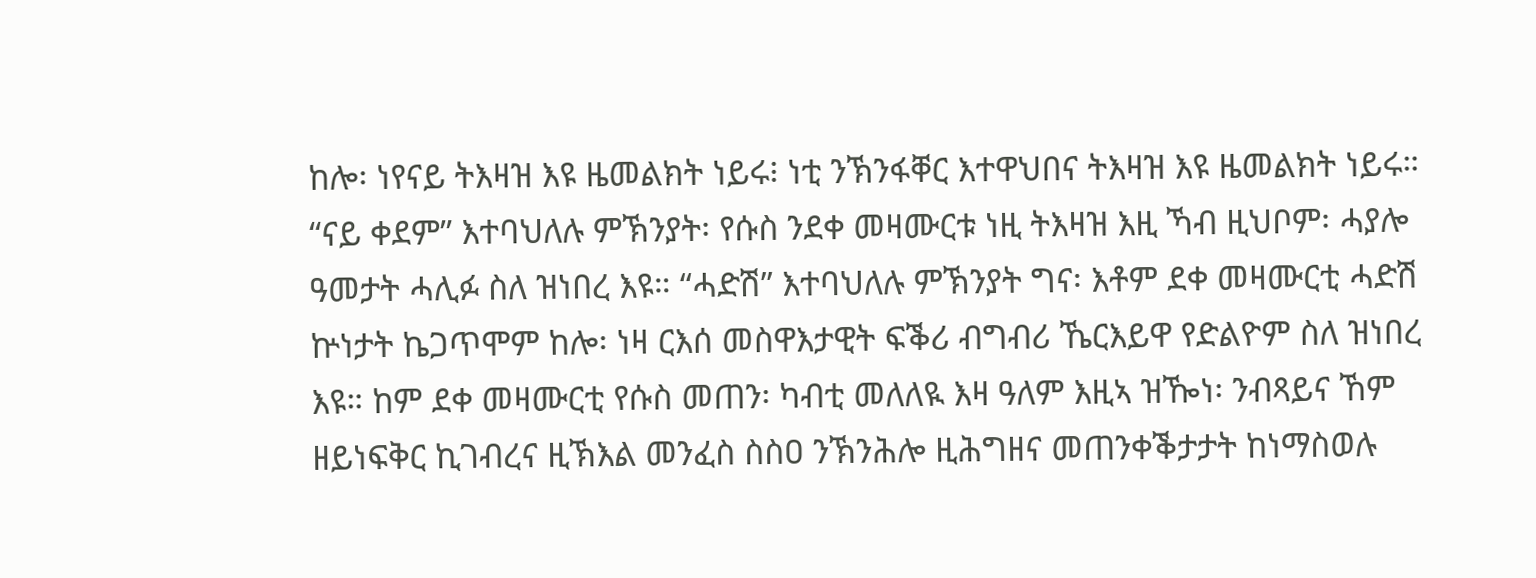ከሎ፡ ነየናይ ትእዛዝ እዩ ዜመልክት ነይሩ፧ ነቲ ንኽንፋቐር እተዋህበና ትእዛዝ እዩ ዜመልክት ነይሩ። “ናይ ቀደም” እተባህለሉ ምኽንያት፡ የሱስ ንደቀ መዛሙርቱ ነዚ ትእዛዝ እዚ ኻብ ዚህቦም፡ ሓያሎ ዓመታት ሓሊፉ ስለ ዝነበረ እዩ። “ሓድሽ” እተባህለሉ ምኽንያት ግና፡ እቶም ደቀ መዛሙርቲ ሓድሽ ኵነታት ኬጋጥሞም ከሎ፡ ነዛ ርእሰ መስዋእታዊት ፍቕሪ ብግብሪ ኼርእይዋ የድልዮም ስለ ዝነበረ እዩ። ከም ደቀ መዛሙርቲ የሱስ መጠን፡ ካብቲ መለለዪ እዛ ዓለም እዚኣ ዝዀነ፡ ንብጻይና ኸም ዘይነፍቅር ኪገብረና ዚኽእል መንፈስ ስስዐ ንኽንሕሎ ዚሕግዘና መጠንቀቕታታት ከነማስወሉ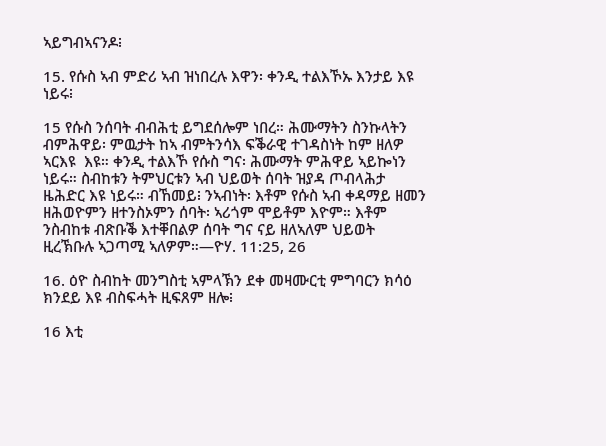ኣይግብኣናንዶ፧

15. የሱስ ኣብ ምድሪ ኣብ ዝነበረሉ እዋን፡ ቀንዲ ተልእኾኡ እንታይ እዩ ነይሩ፧

15 የሱስ ንሰባት ብብሕቲ ይግደሰሎም ነበረ። ሕሙማትን ስንኩላትን ብምሕዋይ፡ ምዉታት ከኣ ብምትንሳእ ፍቕራዊ ተገዳስነት ከም ዘለዎ ኣርእዩ  እዩ። ቀንዲ ተልእኾ የሱስ ግና፡ ሕሙማት ምሕዋይ ኣይኰነን ነይሩ። ስብከቱን ትምህርቱን ኣብ ህይወት ሰባት ዝያዳ ጦብላሕታ ዜሕድር እዩ ነይሩ። ብኸመይ፧ ንኣብነት፡ እቶም የሱስ ኣብ ቀዳማይ ዘመን ዘሕወዮምን ዘተንስኦምን ሰባት፡ ኣሪጎም ሞይቶም እዮም። እቶም ንስብከቱ ብጽቡቕ እተቐበልዎ ሰባት ግና ናይ ዘለኣለም ህይወት ዚረኽቡሉ ኣጋጣሚ ኣለዎም።—ዮሃ. 11:25, 26

16. ዕዮ ስብከት መንግስቲ ኣምላኽን ደቀ መዛሙርቲ ምግባርን ክሳዕ ክንደይ እዩ ብስፍሓት ዚፍጸም ዘሎ፧

16 እቲ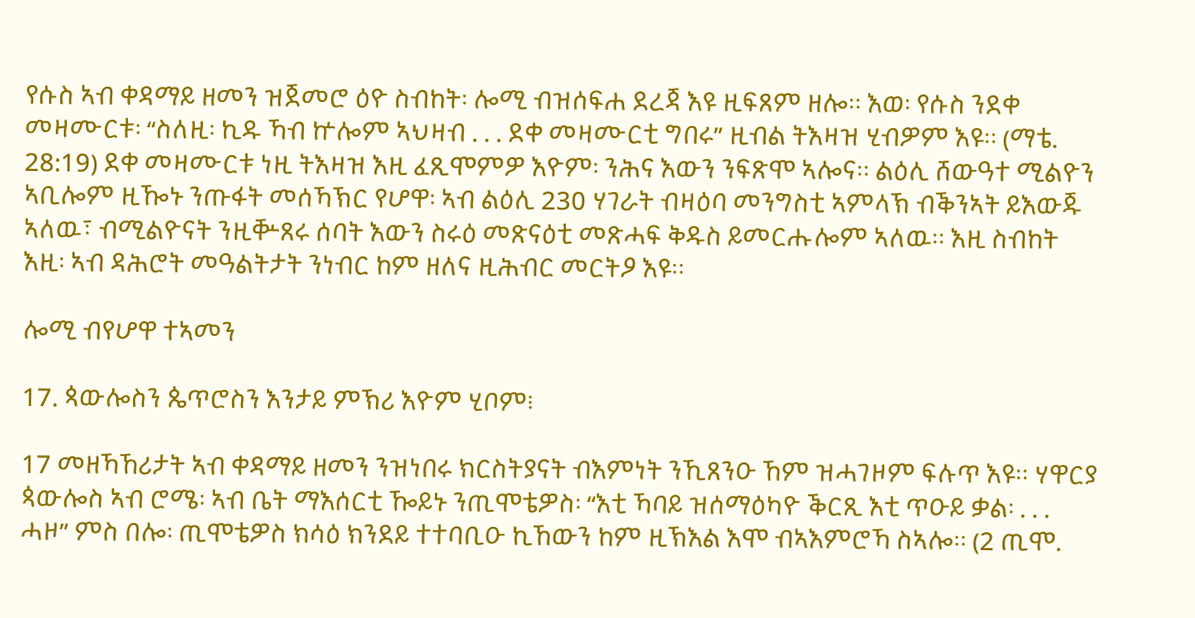የሱስ ኣብ ቀዳማይ ዘመን ዝጀመሮ ዕዮ ስብከት፡ ሎሚ ብዝሰፍሐ ደረጃ እዩ ዚፍጸም ዘሎ። እወ፡ የሱስ ንደቀ መዛሙርቱ፡ “ስለዚ፡ ኪዱ ኻብ ኵሎም ኣህዛብ . . . ደቀ መዛሙርቲ ግበሩ” ዚብል ትእዛዝ ሂብዎም እዩ። (ማቴ. 28:19) ደቀ መዛሙርቱ ነዚ ትእዛዝ እዚ ፈጺሞምዎ እዮም፡ ንሕና እውን ንፍጽሞ ኣሎና። ልዕሊ ሸውዓተ ሚልዮን ኣቢሎም ዚዀኑ ንጡፋት መሰኻኽር የሆዋ፡ ኣብ ልዕሊ 230 ሃገራት ብዛዕባ መንግስቲ ኣምላኽ ብቕንኣት ይእውጁ ኣለዉ፣ ብሚልዮናት ንዚቝጸሩ ሰባት እውን ስሩዕ መጽናዕቲ መጽሓፍ ቅዱስ ይመርሑሎም ኣለዉ። እዚ ስብከት እዚ፡ ኣብ ዳሕሮት መዓልትታት ንነብር ከም ዘለና ዚሕብር መርትዖ እዩ።

ሎሚ ብየሆዋ ተኣመን

17. ጳውሎስን ጴጥሮስን እንታይ ምኽሪ እዮም ሂቦም፧

17 መዘኻኸሪታት ኣብ ቀዳማይ ዘመን ንዝነበሩ ክርስትያናት ብእምነት ንኺጸንዑ ኸም ዝሓገዞም ፍሉጥ እዩ። ሃዋርያ ጳውሎስ ኣብ ሮሜ፡ ኣብ ቤት ማእሰርቲ ዀይኑ ንጢሞቴዎስ፡ “እቲ ኻባይ ዝሰማዕካዮ ቕርጺ እቲ ጥዑይ ቃል፡ . . . ሓዞ” ምስ በሎ፡ ጢሞቴዎስ ክሳዕ ክንደይ ተተባቢዑ ኪኸውን ከም ዚኽእል እሞ ብኣእምሮኻ ስኣሎ። (2 ጢሞ.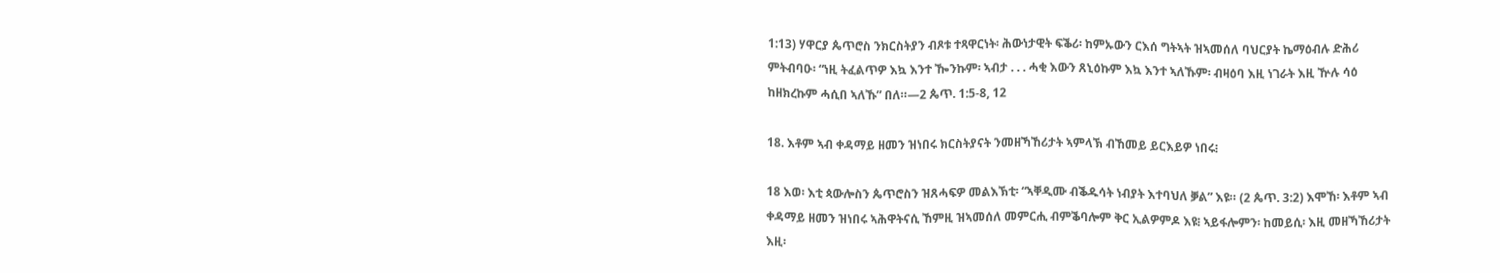1:13) ሃዋርያ ጴጥሮስ ንክርስትያን ብጾቱ ተጻዋርነት፡ ሕውነታዊት ፍቕሪ፡ ከምኡውን ርእሰ ግትኣት ዝኣመሰለ ባህርያት ኬማዕብሉ ድሕሪ ምትብባዑ፡ “ነዚ ትፈልጥዎ እኳ እንተ ዀንኩም፡ ኣብታ . . . ሓቂ እውን ጸኒዕኩም እኳ እንተ ኣለኹም፡ ብዛዕባ እዚ ነገራት እዚ ዅሉ ሳዕ ከዘክረኩም ሓሲበ ኣለኹ” በለ።—2 ጴጥ. 1:5-8, 12

18. እቶም ኣብ ቀዳማይ ዘመን ዝነበሩ ክርስትያናት ንመዘኻኸሪታት ኣምላኽ ብኸመይ ይርእይዎ ነበሩ፧

18 እወ፡ እቲ ጳውሎስን ጴጥሮስን ዝጸሓፍዎ መልእኽቲ፡ “ኣቐዲሙ ብቕዱሳት ነብያት እተባህለ ቓል” እዩ። (2 ጴጥ. 3:2) እሞኸ፡ እቶም ኣብ ቀዳማይ ዘመን ዝነበሩ ኣሕዋትናሲ ኸምዚ ዝኣመሰለ መምርሒ ብምቕባሎም ቅር ኢልዎምዶ እዩ፧ ኣይፋሎምን፡ ከመይሲ፡ እዚ መዘኻኸሪታት እዚ፡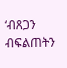‘ብጸጋን ብፍልጠትን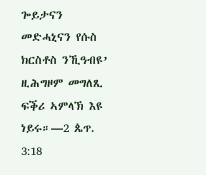ጐይታናን መድሓኒናን የሱስ ክርስቶስ ንኺዓብዩ’ ዚሕግዞም መግለጺ ፍቕሪ ኣምላኽ እዩ ነይሩ።—2 ጴጥ. 3:18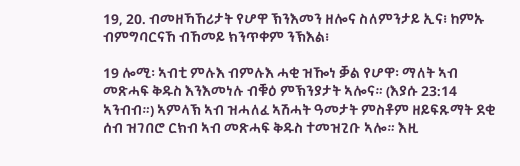19, 20. ብመዘኻኸሪታት የሆዋ ኽንእመን ዘሎና ስለምንታይ ኢና፧ ከምኡ ብምግባርናኸ ብኸመይ ክንጥቀም ንኽእል፧

19 ሎሚ፡ ኣብቲ ምሉእ ብምሉእ ሓቂ ዝዀነ ቓል የሆዋ፡ ማለት ኣብ መጽሓፍ ቅዱስ እንእመነሉ ብቑዕ ምኽንያታት ኣሎና። (እያሱ 23:14 ኣንብብ።) ኣምላኽ ኣብ ዝሓለፈ ኣሽሓት ዓመታት ምስቶም ዘይፍጹማት ደቂ ሰብ ዝገበሮ ርክብ ኣብ መጽሓፍ ቅዱስ ተመዝጊቡ ኣሎ። እዚ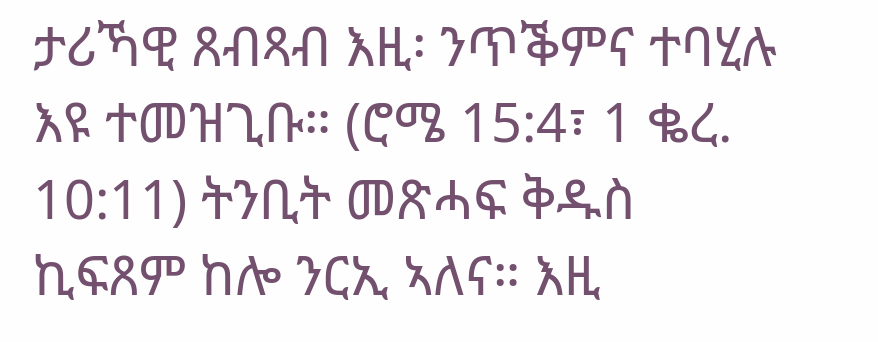ታሪኻዊ ጸብጻብ እዚ፡ ንጥቕምና ተባሂሉ እዩ ተመዝጊቡ። (ሮሜ 15:4፣ 1 ቈረ. 10:11) ትንቢት መጽሓፍ ቅዱስ ኪፍጸም ከሎ ንርኢ ኣለና። እዚ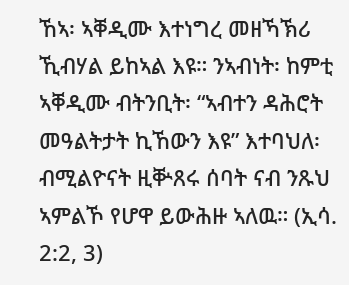ኸኣ፡ ኣቐዲሙ እተነግረ መዘኻኽሪ ኺብሃል ይከኣል እዩ። ንኣብነት፡ ከምቲ ኣቐዲሙ ብትንቢት፡ “ኣብተን ዳሕሮት መዓልትታት ኪኸውን እዩ” እተባህለ፡ ብሚልዮናት ዚቝጸሩ ሰባት ናብ ንጹህ ኣምልኾ የሆዋ ይውሕዙ ኣለዉ። (ኢሳ. 2:2, 3)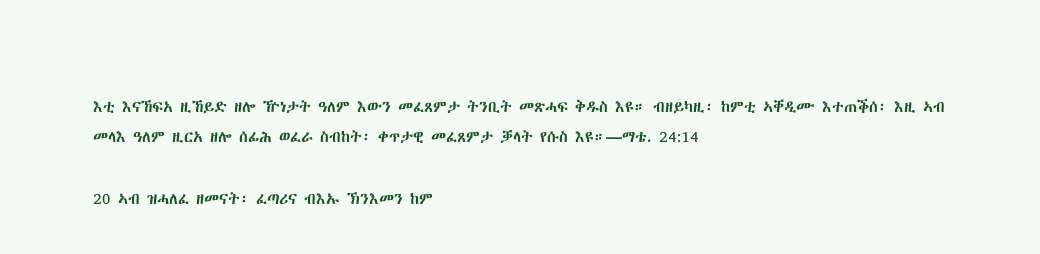እቲ እናኸፍአ ዚኸይድ ዘሎ ዅነታት ዓለም እውን መፈጸምታ ትንቢት መጽሓፍ ቅዱስ እዩ። ብዘይካዚ፡ ከምቲ ኣቐዲሙ እተጠቕሰ፡ እዚ ኣብ መላእ ዓለም ዚርአ ዘሎ ሰፊሕ ወፈራ ስብከት፡ ቀጥታዊ መፈጸምታ ቓላት የሱስ እዩ።—ማቴ. 24:14

20 ኣብ ዝሓለፈ ዘመናት፡ ፈጣሪና ብእኡ ኽንእመን ከም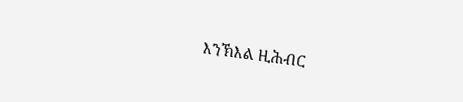እንኽእል ዚሕብር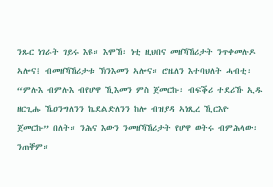ንጹር ነገራት ገይሩ እዩ። እሞኸ፡ ነቲ ዚህበና መዘኻኸሪታት ንጥቀመሉዶ ኣሎና፧ ብመዘኻኸሪታቱ ኽንእመን ኣሎና። ሮዜለን እተባህለት ሓብቲ፡ “ምሉእ ብምሉእ ብየሆዋ ኺእመን ምስ ጀመርኩ፡ ብፍቕሪ ተደሪኹ ኢዱ ዘርጊሑ ኼዐንግለንን ኬደልድለንን ከሎ ብዝያዳ ኣነጺረ ኺርእዮ ጀመርኩ” በለት። ንሕና እውን ንመዘኻኸሪታት የሆዋ ወትሩ ብምሕላው፡ ንጠቐም።